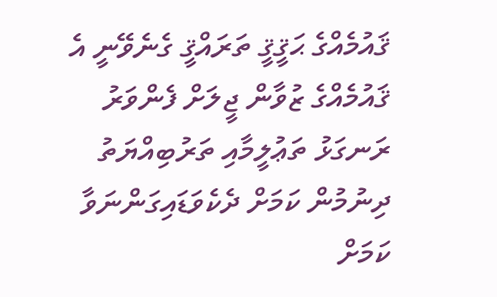ޤައުމެއްގެ ޙަޤީޤީ ތަރައްޤީ ގެނެވޭނީ އެ ޤައުމެއްގެ ޒުވާން ޖީލަށް ފެންވަރު ރަނގަޅު ތަޢުލީމާއި ތަރުބިއްޔަތު ދިނުމުން ކަމަށް ދެކެވަޑައިގަންނަވާ ކަމަށް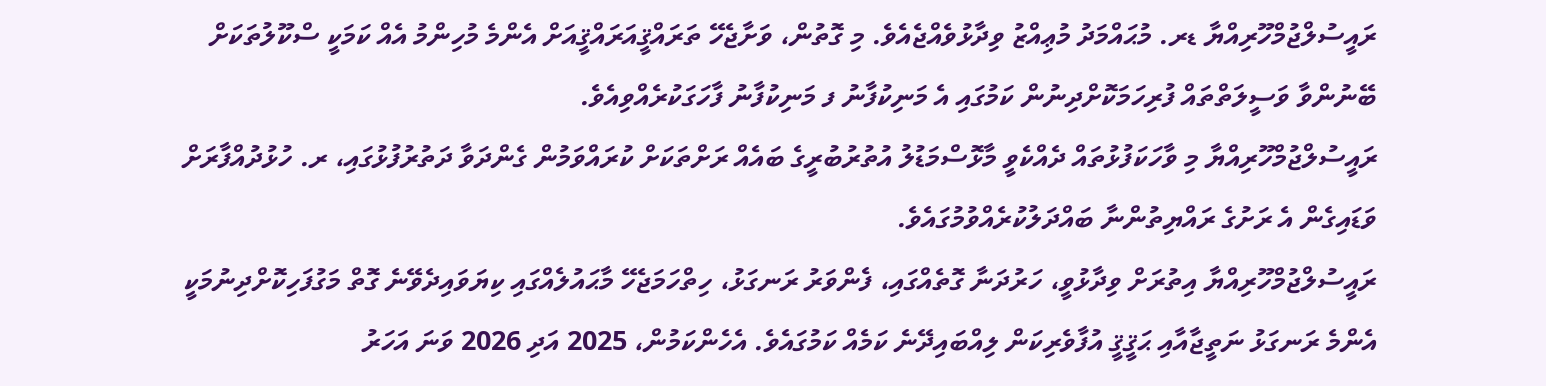ރައީސުލްޖުމްހޫރިއްޔާ ޑރ. މުޙައްމަދު މުޢިއްޒު ވިދާޅުވެއްޖެއެވެ. މި ގޮތުން، ވަށާޖެހޭ ތަރައްޤީއަރައްޤީއަށް އެންމެ މުހިންމު އެއް ކަމަކީ ސްކޫލުތަކަށް ބޭނުންވާ ވަސީލަތްތައް ފުރިހަމަކޮށްދިނުން ކަމުގައި އެ މަނިކުފާނު ފ މަނިކުފާނު ފާހަގަކުރެއްވިއެވެ.
ރައީސުލްޖުމްހޫރިއްޔާ މި ވާހަކަފުޅުތައް ދެއްކެވީ މާޅޮސްމަޑުލު އުތުރުބުރީގެ ބައެއް ރަށްތަކަށް ކުރައްވަމުން ގެންދަވާ ދަތުރުފުޅުގައި، ރ. ހުޅުދުއްފާރަށް ވަޑައިގެން އެ ރަށުގެ ރައްޔިތުންނާ ބައްދަލުކުރެއްވުމުގައެވެ.
ރައީސުލްޖުމްހޫރިއްޔާ އިތުރަށް ވިދާޅުވީ، ހަރުދަނާ ގޮތެއްގައި، ފެންވަރު ރަނގަޅު، ހިތްހަމަޖެހޭ މާޙައުލެއްގައި ކިޔަވައިދެވޭނެ ގޮތް މަގުފަހިކޮށްދިނުމަކީ އެންމެ ރަނގަޅު ނަތީޖާއާއި ޙަޤީޤީ އުފާވެރިކަން ލިއްބައިދޭނެ ކަމެއް ކަމުގައެވެ. އެހެންކަމުން، 2025 އަދި 2026 ވަނަ އަހަރު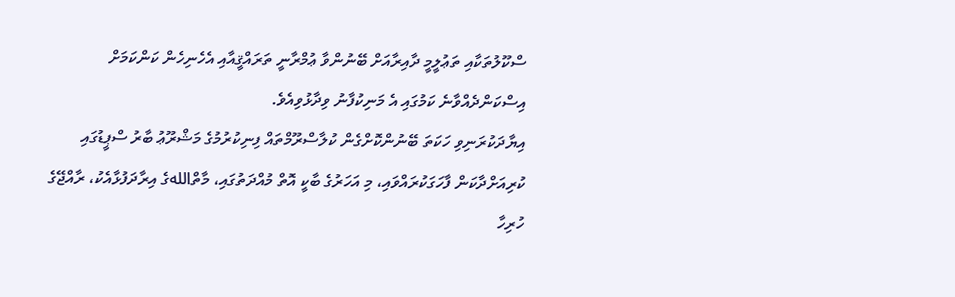ސްކޫލުތަކާއި ތަޢުލީމީ ދާއިރާއަށް ބޭނުންވާ ޢުމްރާނީ ތަރައްޤީއާއި އެހެނިހެން ކަންކަމަށް އިސްކަންދެއްވާނެ ކަމުގައި އެ މަނިކުފާނު ވިދާޅުވިއެވެ.
އިޔާދަކުރަނިވި ހަކަތަ ބޭނުންކޮށްގެން ކުލާސްރޫމްތައް ފިނިކުރުމުގެ މަޝްރޫޢު ބާރު ސްޕީޑުގައި ކުރިއަށްދާކަން ފާހަގަކުރައްވައި، މި އަހަރުގެ ބާކީ އޮތް މުއްދަތުގައި، މާތްاللهގެ އިރާދަފުޅާއެކު، ރާއްޖޭގެ ހުރިހާ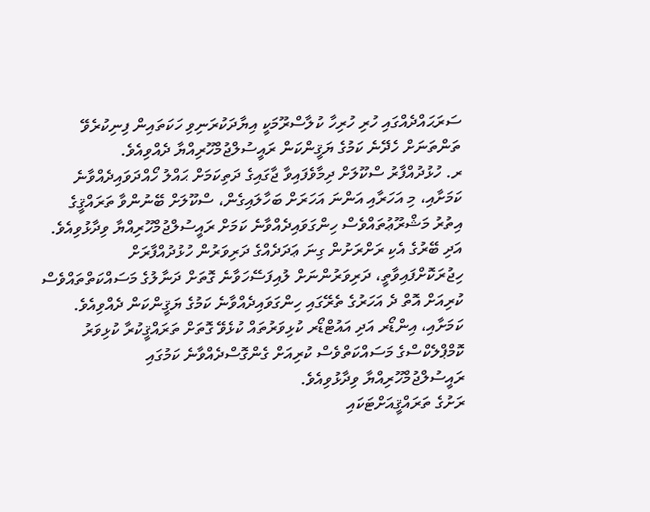ސަރަޙައްދެއްގައި ހުރި ހުރިހާ ކުލާސްރޫމަކީ އިޔާދަކުރަނިވި ހަކަތައިން ފިނިކުރެވޭ ތަންތަނަށް ހެދޭނެ ކަމުގެ ޔަޤީންކަން ރައީސުލްޖުމްހޫރިއްޔާ ދެއްވިއެވެ.
ރ. ހުޅުދުއްފާރު ސްކޫލަށް ދިމާވެފައިވާ ޖާގައިގެ ދަތިކަމަށް ޙައްލު ހޯއްދަވައިދެއްވާނެ ކަމަށާއި، މި އަހަރާއި އަންނަ އަހަރަށް ބަހާލައިގެން، ސްކޫލަށް ބޭނުންވާ ތަރައްޤީގެ އިތުރު މަޝްރޫޢުތައްވެސް ހިންގަވައިދެއްވާނެ ކަމަށް ރައީސުލްޖުމްހޫރިއްޔާ ވިދާޅުވިއެވެ. އަދި ބޭރުގެ އެކި ރަށްރަށުން ގިނަ ޢަދަދެއްގެ ދަރިވަރުން ހުޅުދުއްފާރަށް ހިޖުރަކޮށްފައިވާތީ، ދަރިވަރުންނަށް ލުއިފަސޭހަވާނެ ގޮތަށް ދަނާލުގެ މަސައްކަތްތައްވެސް ކުރިއަށް އޮތް ދެ އަހަރުގެ ތެރޭގައި ހިންގަވައިދެއްވާނެ ކަމުގެ ޔަޤީންކަން ދެއްވިއެވެ.
ކަމަށާއި، އިންޑޯރ އަދި އައުޓްޑޯރ ކުޅިވަރުތައް ކުޅެވޭ ގޮތަށް ތަރައްޤީކުރާ ކުޅިވަރު ކޮމްޕްލެކްސްގެ މަސައްކަތްވެސް ކުރިއަށް ގެންގޮސްދެއްވާނެ ކަމުގައި ރައީސުލްޖުމްހޫރިއްޔާ ވިދާޅުވިއެވެ.
ރަށުގެ ތަރައްޤީއަށްޓަކައި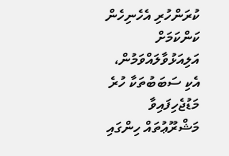ކުރަންހުރި އެހެނިހެން ކަންކަމަށް އަލިއަޅުވާލައްވަމުން، އެކި ސަބަބުތަކާ ހުރެ މަޑުޖެހިފައިވާ މަޝްރޫޢުތައް ހިންގައި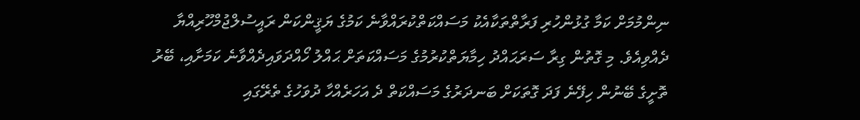ނިންމުމަށް ކަމާ ގުޅުންހުރި ފަރާތްތަކާއެކު މަސައްކަތްކުރައްވާނެ ކަމުގެ ޔަޤީންކަން ރައީސުލްޖުމްހޫރިއްޔާ ދެއްވިއެވެ. މި ގޮތުން ގިރާ ސަރަޙައްދު ހިމާޔަތްކުރުމުގެ މަސައްކަތަށް ޙައްލު ހޯއްދަވައިދެއްވާނެ ކަމަށާއި، ބޭރު ތޮށީގެ ބޭނުން ހިފޭނެ ފަދަ ގޮތަކަށް ބަނދަރުގެ މަސައްކަތް ދެ އަހަރެއްހާ ދުވަހުގެ ތެރޭގައި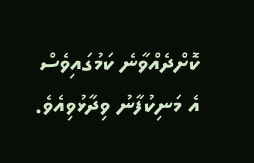ކޮށްދެއްވާނެ ކަމުގައިވެސް އެ މަނިކުފާނު ވިދާޅުވިއެވެ.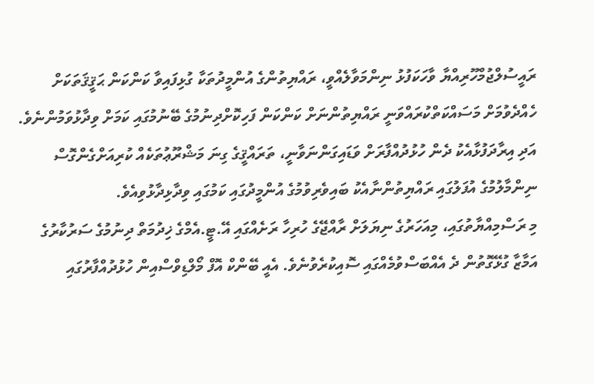ރައީސުލްޖުމްހޫރިއްޔާ ވާހަކަފުޅު ނިންމަވާލެއްވީ، ރައްޔިތުންގެ އުންމީދުތަކާ ގުޅިފައިވާ ކަންކަން ޙަޤީޤަތަކަށް ހެއްދެވުމަށް މަސައްކަތްކުރައްވަނީ ރައްޔިތުންނަށް ކަންކަން ފަހިކޮށްދިނުމުގެ ބޭނުމުގައި ކަމަށް ވިދާޅުވަމުންނެވެ. އަދި އިރާދަފުޅާއެކު ދެން ހުޅުދުއްފާރަށް ވަޑައިގަންނަވާނީ، ތަރައްޤީގެ ގިނަ މަޝްރޫޢުތަކެއް ކުރިއަށްގެންގޮސް ނިންމާލުމުގެ އުފަލުގައި ރައްޔިތުންނާއެކު ބައިވެރިވުމުގެ އުންމީދުގައި ކަމުގައި ވިދާޅިދާޅުވިއެވެ.
މި ރަސްމިއްޔާތުގައި، މިއަހަރުގެ ނިޔަލަށް ރާއްޖޭގެ ހުރިހާ ރަށެއްގައި އޭ.ޓީ.އެމްގެ ޚިދުމަތް ދިނުމުގެ ސަރުކާރުގެ އަމާޒާ ގުޅޭގޮތުން ދެ އެއްބަސްވުމެއްގައި ސޮއިކުރެވުނެވެ. އެއީ ބޭންކް އޮފް މޯލްޑިވްސްއިން ހުޅުދުއްފާރުގައި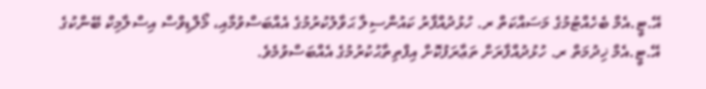އޭ.ޓީ.އެމް ބެހެއްޓުމުގެ މަސައްކަތް ރ. ހުޅުދުއްފާރު ކައުންސިލާ ޙަވާލުކުރުމުގެ އެއްބަސްވުމާއި، މޯލްޑިވްސް އިސްލާމިކް ބޭންކުގެ އޭ.ޓީ.އެމް ޚިދުމަތް ރ. ހުޅުދުއްފާރަށް ތަޢާރަފުކޮށް އިފްތިތާޙުކުރުމުގެ އެއްބަސްވުމެވެ.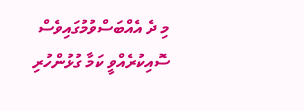މި ދެ އެއްބަސްވުމުގައިވެސް ސޮއިކުރެއްވީ ކަމާ ގުޅުންހުރި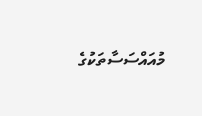މުއައްސަސާތަކުގެ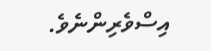އިސްވެރިންނެވެ.